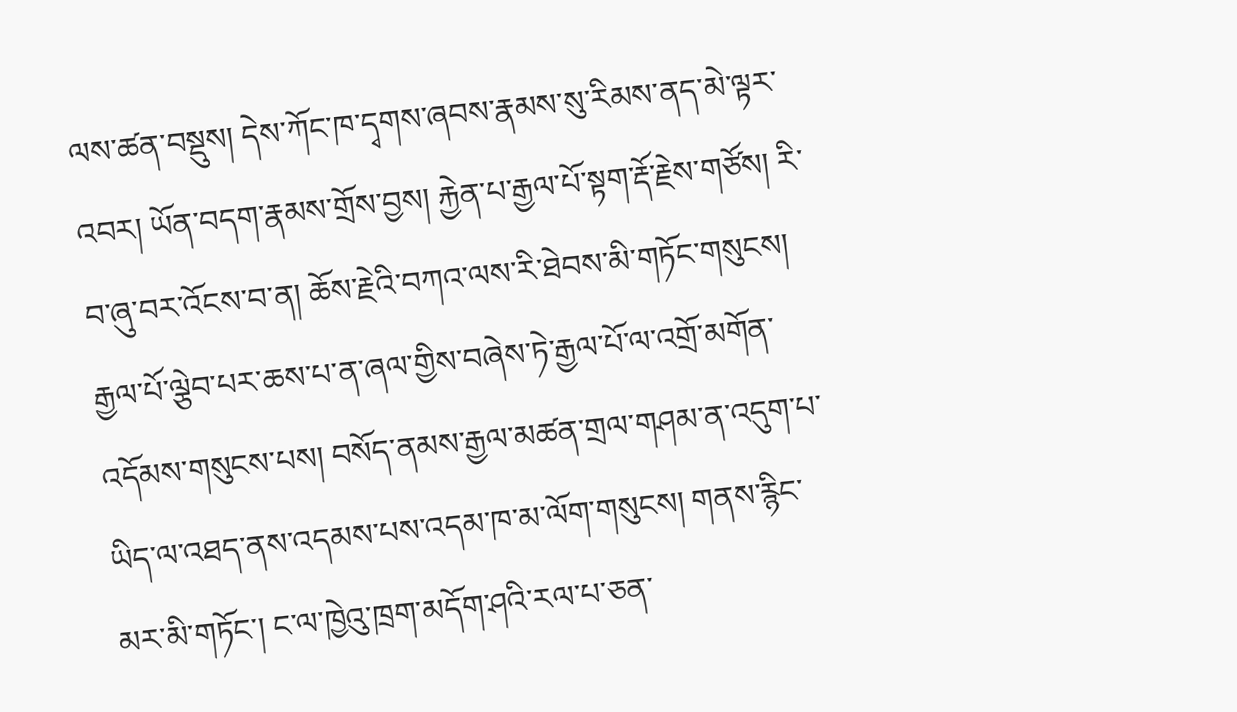ལས་ཚན་བསྡུས། དེས་ཀོང་ཁ་དྭགས་ཞབས་རྣམས་སུ་རིམས་ནད་མེ་ལྟར་འབར། ཡོན་བདག་རྣམས་གྲོས་བྱས། རྐྱེན་པ་རྒྱལ་པོ་སྟག་རྡོ་རྗེས་གཙོས། རི་བ་ཞུ་བར་འོངས་བ་ན། ཆོས་རྗེའི་བཀའ་ལས་རི་ཐེབས་མི་གཏོང་གསུངས། རྒྱལ་པོ་ལྕེབ་པར་ཆས་པ་ན་ཞལ་གྱིས་བཞེས་ཏེ་རྒྱལ་པོ་ལ་འགྲོ་མགོན་འདོམས་གསུངས་པས། བསོད་ནམས་རྒྱལ་མཚན་གྲལ་གཤམ་ན་འདུག་པ་ཡིད་ལ་འཐད་ནས་འདམས་པས་འདམ་ཁ་མ་ལོག་གསུངས། གནས་རྙིང་མར་མི་གཏོང་། ང་ལ་ཁྱེའུ་ཁྲག་མདོག་ཤའི་རལ་པ་ཅན་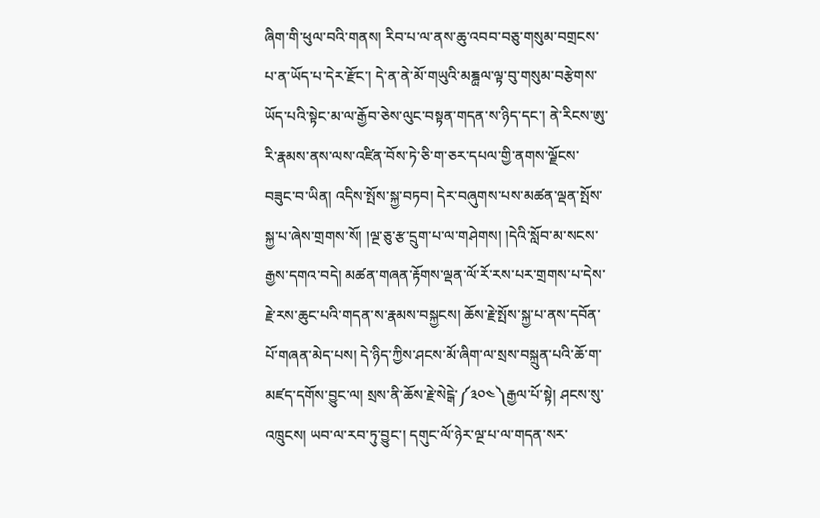ཞིག་གི་ཕུལ་བའི་གནས། རིབ་པ་ལ་ནས་ཆུ་འབབ་བཅུ་གསུམ་བགྲངས་པ་ན་ཡོད་པ་དེར་རྫོང་། དེ་ན་ནེ་མོ་གཡུའི་མཎྜྻལ་ལྟ་བུ་གསུམ་བརྩེགས་ཡོད་པའི་སྟེང་མ་ལ་རྒྱོབ་ཅེས་ལུང་བསྟན་གདན་ས་ཉིད་དང་། ནེ་རིངས་ཨུ་རི་རྣམས་ནས་ལས་འཛིན་བོས་ཏེ་ཅི་ག་ཅར་དཔལ་གྱི་ནགས་ལྗོངས་བཟུང་བ་ཡིན། འདིས་སྤོས་སྐྱ་བཏབ། དེར་བཞུགས་པས་མཚན་ལྡན་སྤོས་སྐྱ་པ་ཞེས་གྲགས་སོ། །ལྔ་ཅུ་རྩ་དྲུག་པ་ལ་གཤེགས། །དེའི་སློབ་མ་སངས་རྒྱས་དགའ་བདེ། མཚན་གཞན་རྟོགས་ལྡན་ལོ་རོ་རས་པར་གྲགས་པ་དེས་རྗེ་རས་ཆུང་པའི་གདན་ས་རྣམས་བསྐྱངས། ཆོས་རྗེ་སྤོས་སྐྱ་པ་ནས་དབོན་པོ་གཞན་མེད་པས། དེ་ཉིད་ཀྱིས་ཤངས་མོ་ཞིག་ལ་སྲས་བསྐྲུན་པའི་ཆོ་ག་མཛད་དགོས་བྱུང་ལ། སྲས་ནི་ཆོས་རྗེ་སེངྒེ་༼༣༠༤༽རྒྱལ་པོ་སྟེ། ཤངས་སུ་འཁྲུངས། ཡབ་ལ་རབ་ཏུ་བྱུང་། དགུང་ལོ་ཉེར་ལྔ་པ་ལ་གདན་སར་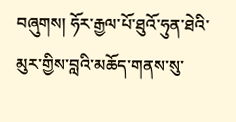བཞུགས། ཧོར་རྒྱལ་པོ་ཐུའོ་ཧུན་ཐེའི་མུར་གྱིས་བླའི་མཆོད་གནས་སུ་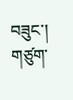བཟུང་། གཙུག་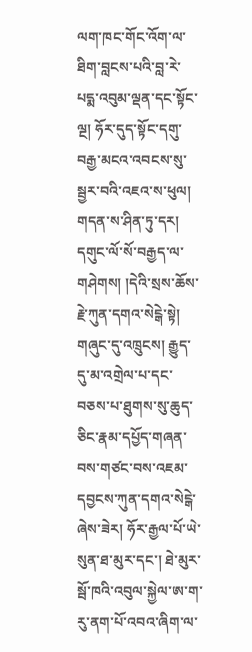ལག་ཁང་གོང་འོག་ལ་ཐིག་བླངས་པའི་བླ་རེ་པདྨ་འབུམ་ལྡན་དང་སྟོང་ལྔ། ཧོར་དུད་སྟོང་དགུ་བརྒྱ་མངའ་འབངས་སུ་སྦྱར་བའི་འཇའ་ས་ཕུལ། གདན་ས་ཤིན་ཏུ་དར། དགུང་ལོ་སོ་བརྒྱད་ལ་གཤེགས། །དེའི་སྲས་ཆོས་རྗེ་ཀུན་དགའ་སེངྒེ་སྟེ། གཞུང་དུ་འཁྲུངས། རྒྱུད་དུ་མ་འགྲེལ་པ་དང་བཅས་པ་ཐུགས་སུ་ཆུད་ཅིང་རྣམ་དཔྱོད་གཞན་བས་གཙང་བས་འཇམ་དབྱངས་ཀུན་དགའ་སེངྒེ་ཞེས་ཟེར། ཧོར་རྒྱལ་པོ་ཡེ་སུན་ཐ་མུར་དང་། ཐེ་མུར་སྦོ་ཁའི་འབུལ་སྐྱེལ་ཨ་ག་རུ་ནག་པོ་འབའ་ཞིག་ལ་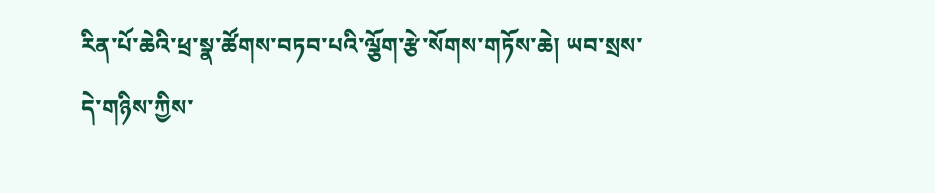རིན་པོ་ཆེའི་ཕྲ་སྣ་ཚོགས་བཏབ་པའི་ལྕོག་རྩེ་སོགས་གཏོས་ཆེ། ཡབ་སྲས་དེ་གཉིས་ཀྱིས་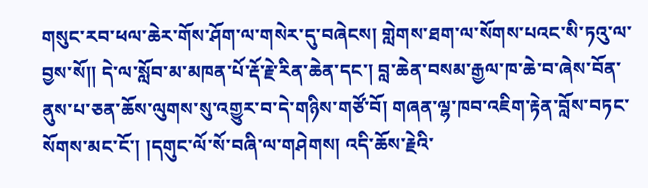གསུང་རབ་ཕལ་ཆེར་གོས་ཤོག་ལ་གསེར་དུ་བཞེངས། གླེགས་ཐག་ལ་སོགས་པའང་སི་ཏའུ་ལ་བྱས་སོ།། དེ་ལ་སློབ་མ་མཁན་པོ་རྡོ་རྗེ་རིན་ཆེན་དང་། བླ་ཆེན་བསམ་རྒྱལ་ཁ་ཆེ་བ་ཞེས་བོན་ནུས་པ་ཅན་ཆོས་ལུགས་སུ་འགྱུར་བ་དེ་གཉིས་གཙོ་བོ། གཞན་ལྷ་ཁབ་འཇིག་རྟེན་བློས་བཏང་སོགས་མང་ངོ་། །དགུང་ལོ་སོ་བཞི་ལ་གཤེགས། འདི་ཆོས་རྗེའི་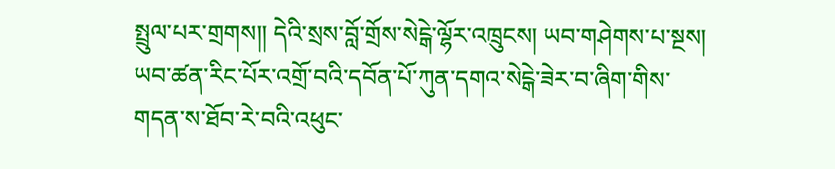སྤྲུལ་པར་གྲགས།། དེའི་སྲས་བློ་གྲོས་སེངྒེ་ལྷོར་འཁྲུངས། ཡབ་གཤེགས་པ་སྔས། ཡབ་ཚན་རིང་པོར་འགྲོ་བའི་དབོན་པོ་ཀུན་དགའ་སེངྒེ་ཟེར་བ་ཞིག་གིས་གདན་ས་ཐོབ་རེ་བའི་འཕུང་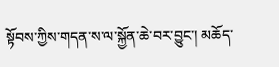སྟོབས་ཀྱིས་གདན་ས་ལ་སྐྱོན་ཆེ་བར་བྱུང་། མཆོད་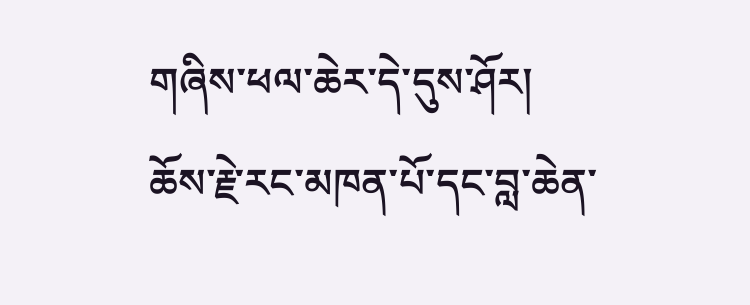གཞིས་ཕལ་ཆེར་དེ་དུས་ཤོར། ཆོས་རྗེ་རང་མཁན་པོ་དང་བླ་ཆེན་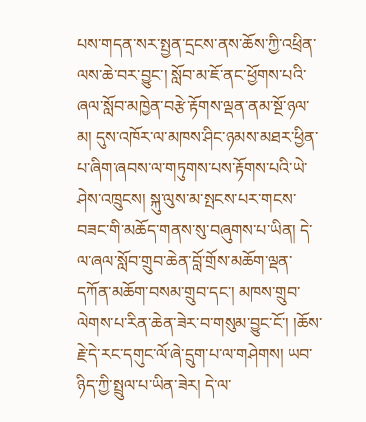པས་གདན་སར་སྤྱན་དྲངས་ནས་ཆོས་ཀྱི་འཕྲིན་ལས་ཆེ་བར་བྱུང་། སློབ་མ་ཇོ་ནང་ཕྱོགས་པའི་ཞལ་སློབ་མཁྱེན་བརྩེ་རྟོགས་ལྡན་ནམ་སྔོ་ཉལ་མ། དུས་འཁོར་ལ་མཁས་ཤིང་ཉམས་མཐར་ཕྱིན་པ་ཞིག་ཞབས་ལ་གཏུགས་པས་རྟོགས་པའི་ཡེ་ཤེས་འཁྲུངས། སྐུ་ལུས་མ་སྤངས་པར་གངས་བཟང་གི་མཆོད་གནས་སུ་བཞུགས་པ་ཡིན། དེ་ལ་ཞལ་སློབ་གྲུབ་ཆེན་བློ་གྲོས་མཆོག་ལྡན་དཀོན་མཆོག་བསམ་གྲུབ་དང་། མཁས་གྲུབ་ལེགས་པ་རིན་ཆེན་ཟེར་བ་གསུམ་བྱུང་ངོ་། །ཆོས་རྗེ་དེ་རང་དགུང་ལོ་ཞེ་དྲུག་པ་ལ་གཤེགས། ཡབ་ཉིད་ཀྱི་སྤྲུལ་པ་ཡིན་ཟེར། དེ་ལ་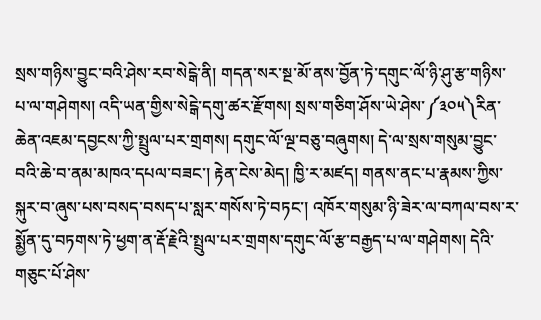སྲས་གཉིས་བྱུང་བའི་ཤེས་རབ་སེངྒེ་ནི། གདན་སར་སྔ་མོ་ནས་བྱོན་ཏེ་དགུང་ལོ་ཉི་ཤུ་རྩ་གཉིས་པ་ལ་གཤེགས། འདི་ཡན་གྱིས་སེངྒེ་དགུ་ཚར་རྫོགས། སྲས་གཅིག་ཤོས་ཡེ་ཤེས་༼༣༠༥༽རིན་ཆེན་འཇམ་དབྱངས་ཀྱི་སྤྲུལ་པར་གྲགས། དགུང་ལོ་ལྔ་བཅུ་བཞུགས། དེ་ལ་སྲས་གསུམ་བྱུང་བའི་ཆེ་བ་ནམ་མཁའ་དཔལ་བཟང་། རྟེན་ངེས་མེད། ཁྱི་ར་མཛད། གནས་ནང་པ་རྣམས་ཀྱིས་སྐུར་བ་ཞུས་པས་བསད་བསད་པ་སླར་གསོས་ཏེ་བཏང་། འཁོར་གསུམ་ཉི་ཟེར་ལ་བཀལ་བས་ར་སྨྱོན་དུ་བཏགས་ཏེ་ཕྱག་ན་རྡོ་རྗེའི་སྤྲུལ་པར་གྲགས་དགུང་ལོ་རྩ་བརྒྱད་པ་ལ་གཤེགས། དེའི་གཅུང་པོ་ཤེས་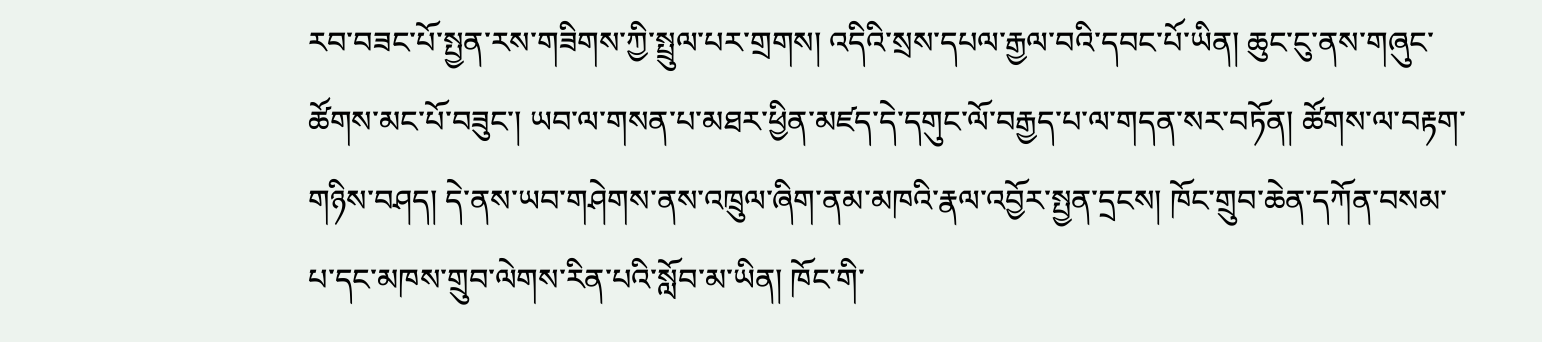རབ་བཟང་པོ་སྤྱན་རས་གཟིགས་ཀྱི་སྤྲུལ་པར་གྲགས། འདིའི་སྲས་དཔལ་རྒྱལ་བའི་དབང་པོ་ཡིན། ཆུང་ངུ་ནས་གཞུང་ཚོགས་མང་པོ་བཟུང་། ཡབ་ལ་གསན་པ་མཐར་ཕྱིན་མཛད་དེ་དགུང་ལོ་བརྒྱད་པ་ལ་གདན་སར་བཏོན། ཚོགས་ལ་བརྟག་གཉིས་བཤད། དེ་ནས་ཡབ་གཤེགས་ནས་འཁྲུལ་ཞིག་ནམ་མཁའི་རྣལ་འབྱོར་སྤྱན་དྲངས། ཁོང་གྲུབ་ཆེན་དཀོན་བསམ་པ་དང་མཁས་གྲུབ་ལེགས་རིན་པའི་སློབ་མ་ཡིན། ཁོང་གི་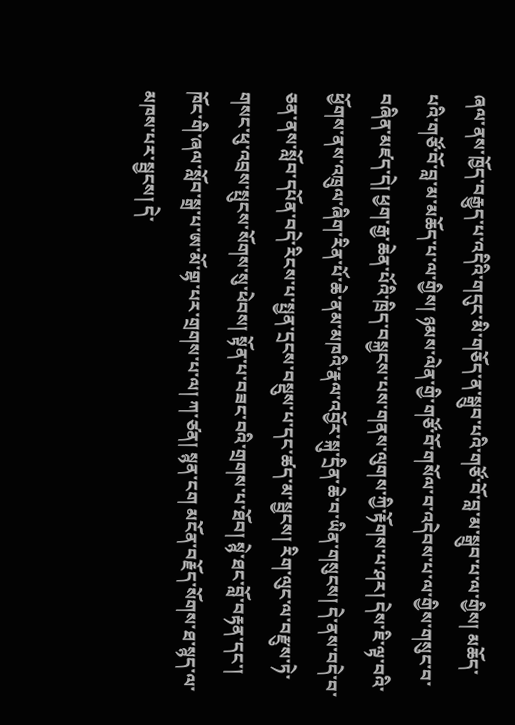ཞལ་ནས་ཁྱོད་བརྒྱུད་པ་འདིའི་གདུང་མི་གཅོད་ན་སྒྲུབ་པའི་གཙོ་བོ་བླ་མ་སྒྲུབ་པ་ལ་གྱིས། མཆོད་པའི་གཙོ་བོ་བླ་མ་མཆོད་པ་ལ་གྱིས། ཉམས་ལེན་གྱི་གཙོ་བོ་གསོལ་བ་འདེབས་པ་ལ་གྱིས་གསུང་བ་བཞིན་མཛད་དེ། ཕྱག་རྒྱ་ཆེན་པོའི་ཁྲིད་བསྐྱངས་པས་གནས་ལུགས་ཀྱི་རྟོགས་པ་ཤར། དེས་ཇི་ལྟ་བའི་ཕྱོགས་ནས་འཁྲུལ་ཞིག་རིན་པོ་ཆེ་ནམ་མཁའི་རྣལ་འབྱོར་སྐུ་དྲིན་ཆེ་བ་ཡིན་གསུངས། དེ་ནས་བདེ་བ་ཅན་ནས་སློབ་དཔོན་བདེ་རིངས་པ་སྤྱན་དྲངས་བསྡུས་པ་དང་ཚད་མ་སྦྱངས། རིག་ལུང་ལ་བརྫུས་ཏེ་གསང་ཕུ་འབྲས་སྤུངས་སོགས་སུ་ཕེབས། སྟོན་པ་བཟང་བའི་གྲགས་པ་ཐོབ། སྙེ་ཐང་བློ་བརྟན་དང་། ཁོང་གི་ཞལ་སློབ་སྒྲ་པ་ཨ་མོ་གྷ་པར་གྲགས་པ་ལ། ཀ་ཙན། སྙན་ངག མངོན་བརྗོད་སོགས་ཐ་སྙད་ལ་མཁས་པར་སྦྱངས། དེ་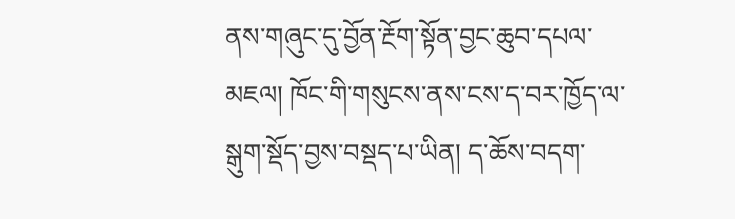ནས་གཞུང་དུ་བྱོན་རྔོག་སྟོན་བྱང་ཆུབ་དཔལ་མཇལ། ཁོང་གི་གསུངས་ནས་ངས་ད་བར་ཁྱོད་ལ་སྒུག་སྡོད་བྱས་བསྡད་པ་ཡིན། ད་ཆོས་བདག་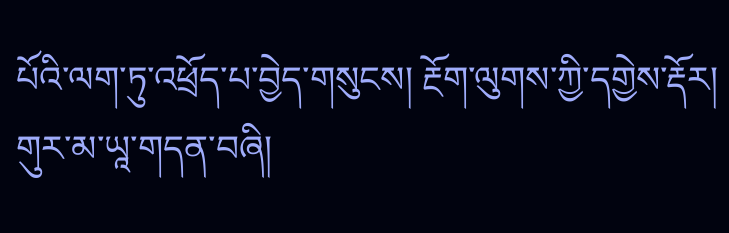པོའི་ལག་ཏུ་འཕྲོད་པ་བྱེད་གསུངས། རྔོག་ལུགས་ཀྱི་དགྱེས་རྡོར། གུར་མ་ཡཱ་གདན་བཞི།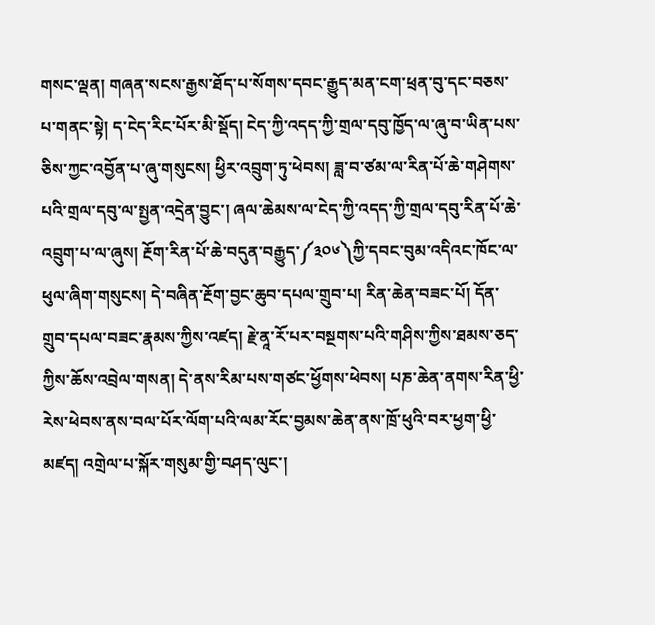གསང་ལྡན། གཞན་སངས་རྒྱས་ཐོད་པ་སོགས་དབང་རྒྱུད་མན་ངག་ཕྲན་བུ་དང་བཅས་པ་གནང་སྟེ། ད་ངེད་རིང་པོར་མི་སྡོད། ངེད་ཀྱི་འདད་ཀྱི་གྲལ་དབུ་ཁྱོད་ལ་ཞུ་བ་ཡིན་པས་ཅིས་ཀྱང་འབྱོན་པ་ཞུ་གསུངས། ཕྱིར་འབྲུག་ཏུ་ཕེབས། ཟླ་བ་ཙམ་ལ་རིན་པོ་ཆེ་གཤེགས་པའི་གྲལ་དབུ་ལ་སྤྱན་འདྲེན་བྱུང་། ཞལ་ཆེམས་ལ་ངེད་ཀྱི་འདད་ཀྱི་གྲལ་དབུ་རིན་པོ་ཆེ་འབྲུག་པ་ལ་ཞུས། རྔོག་རིན་པོ་ཆེ་བདུན་བརྒྱུད་༼༣༠༦༽ཀྱི་དབང་བུམ་འདིའང་ཁོང་ལ་ཕུལ་ཞིག་གསུངས། དེ་བཞིན་རྔོག་བྱང་ཆུབ་དཔལ་གྲུབ་པ། རིན་ཆེན་བཟང་པོ། དོན་གྲུབ་དཔལ་བཟང་རྣམས་ཀྱིས་འཛད། རྗེ་ནཱ་རོ་པར་བསྔགས་པའི་གཤིས་ཀྱིས་ཐམས་ཅད་ཀྱིས་ཆོས་འབྲེལ་གསན། དེ་ནས་རིམ་པས་གཙང་ཕྱོགས་ཕེབས། པཎ་ཆེན་ནགས་རིན་ཕྱི་རེས་ཕེབས་ནས་བལ་པོར་ལོག་པའི་ལམ་རོང་བྱམས་ཆེན་ནས་ཁྲོ་ཕུའི་བར་ཕྱག་ཕྱི་མཛད། འགྲེལ་པ་སྐོར་གསུམ་གྱི་བཤད་ལུང་།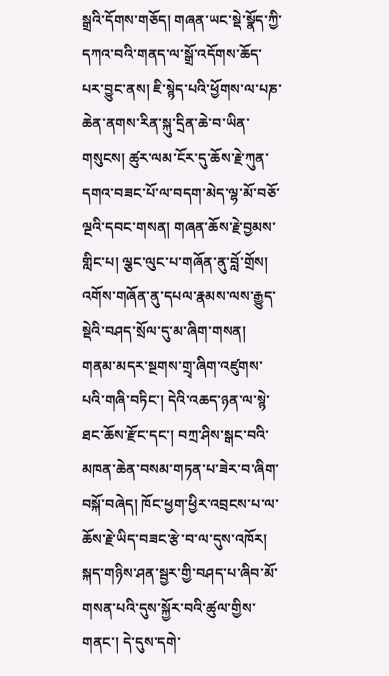སྒྲའི་དོགས་གཅོད། གཞན་ཡང་སྡེ་སྣོད་ཀྱི་དཀའ་བའི་གནད་ལ་སྒྲོ་འདོགས་ཆོད་པར་བྱུང་ནས། ཇི་སྙེད་པའི་ཕྱོགས་ལ་པཎ་ཆེན་ནགས་རིན་སྐུ་དྲིན་ཆེ་བ་ཡིན་གསུངས། ཚུར་ལམ་ངོར་དུ་ཆོས་རྗེ་ཀུན་དགའ་བཟང་པོ་ལ་བདག་མེད་ལྷ་མོ་བཅོ་ལྔའི་དབང་གསན། གཞན་ཆོས་རྗེ་བྱམས་གླིང་པ། ལྕང་ལུང་པ་གཞོན་ནུ་བློ་གྲོས། འགོས་གཞོན་ནུ་དཔལ་རྣམས་ལས་རྒྱུད་སྡེའི་བཤད་སྲོལ་དུ་མ་ཞིག་གསན། གནམ་མདར་སྔགས་གྲྭ་ཞིག་འཛུགས་པའི་གཞི་བཏིང་། དེའི་འཆད་ཉན་ལ་སྙེ་ཐང་ཆོས་རྫོང་དང་། བཀྲ་ཤིས་སྒང་བའི་མཁན་ཆེན་བསམ་གཏན་པ་ཟེར་བ་ཞིག་བསྐོ་བཞེད། ཁོང་ཕྱག་ཕྱིར་འབྲངས་པ་ལ་ཆོས་རྗེ་ཡིད་བཟང་རྩེ་བ་ལ་དུས་འཁོར། སྐད་གཉིས་ཤན་སྦྱར་གྱི་བཤད་པ་ཞིབ་མོ་གསན་པའི་དུས་སྐྱོར་བའི་ཚུལ་གྱིས་གནང་། དེ་དུས་དགེ་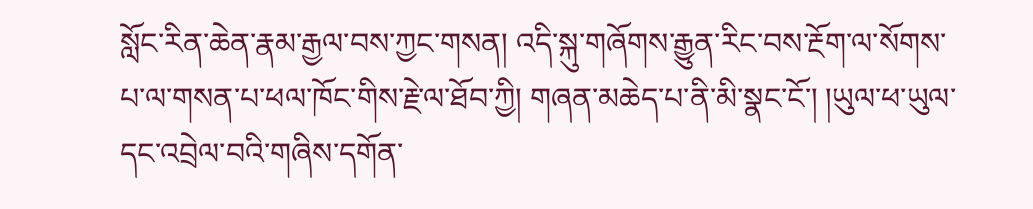སློང་རིན་ཆེན་རྣམ་རྒྱལ་བས་ཀྱང་གསན། འདི་སྐུ་གཞོགས་རྒྱུན་རིང་བས་རྔོག་ལ་སོགས་པ་ལ་གསན་པ་ཕལ་ཁོང་གིས་རྗེ་ལ་ཐོབ་ཀྱི། གཞན་མཆེད་པ་ནི་མི་སྣང་ངོ་། །ཡུལ་ཕ་ཡུལ་དང་འབྲེལ་བའི་གཞིས་དགོན་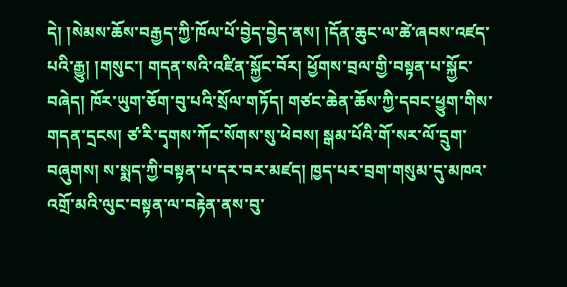དེ། །སེམས་ཆོས་བརྒྱད་ཀྱི་ཁོལ་པོ་བྱེད་བྱེད་ནས། །དོན་ཆུང་ལ་ཚེ་ཞབས་འཛད་པའི་རྒྱུ། །གསུང་། གདན་སའི་འཛིན་སྐྱོང་བོར། ཕྱོགས་བྲལ་གྱི་བསྟན་པ་སྐྱོང་བཞེད། ཁོར་ཡུག་ཅོག་བུ་པའི་སྲོལ་གཏོད། གཙང་ཆེན་ཆོས་ཀྱི་དབང་ཕྱུག་གིས་གདན་དྲངས། ཙ་རི་དྭགས་ཀོང་སོགས་སུ་ཕེབས། སྒམ་པོའི་གོ་སར་ལོ་དྲུག་བཞུགས། ས་སྨད་ཀྱི་བསྟན་པ་དར་བར་མཛད། ཁྱད་པར་བྲག་གསུམ་དུ་མཁའ་འགྲོ་མའི་ལུང་བསྟན་ལ་བརྟེན་ནས་བུ་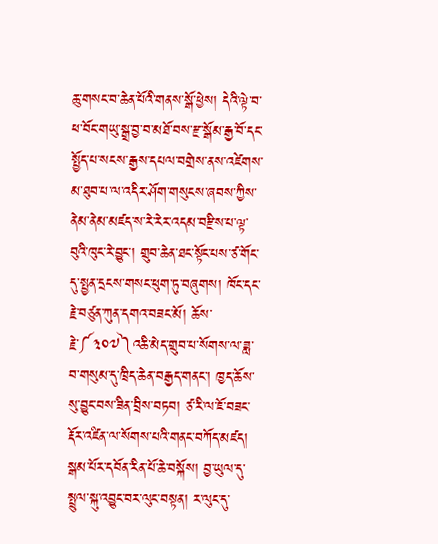ཆུ་གསང་བ་ཆེན་པོའི་གནས་སྒོ་ཕྱེས། དེའི་ལྟེ་བ་ཕ་བོང་གཡུ་སྒྲ་བྱ་བ་མཐོ་བས་རྫ་སྒོམ་རྒྱ་བོ་དང་སྤྱོད་པ་སངས་རྒྱས་དཔལ་བགྲེས་ནས་འཛེགས་མ་ཐུབ་པ་ལ་འདིར་ཤོག་གསུངས་ཞབས་ཀྱིས་ནེམ་ནེམ་མཛད་ས་རེ་རེར་འདམ་བརྫིས་པ་ལྟ་བུའི་ཁུང་རེ་བྱུང་། གྲུབ་ཆེན་ཐང་སྟོང་པས་ཙ་གོང་དུ་སྤྱན་དྲངས་གསང་ཕུག་ཏུ་བཞུགས། ཁོང་དང་རྗེ་བཙུན་ཀུན་དགའ་བཟང་མོ། ཆོས་རྗེ་༼༣༠༧༽འཆི་མེད་གྲུབ་པ་སོགས་ལ་ཟླ་བ་གསུམ་དུ་ཁྲིད་ཆེན་བརྒྱད་གནང་། ཁྱད་ཆོས་སུ་བྱུང་བས་ཟིན་བྲིས་བཏབ། ཙ་རི་ལ་ཇོ་བཟང་རྡོར་འཛིན་ལ་སོགས་པའི་གནང་བཀོད་མཛད། སྒམ་པོར་དབོན་རིན་པོ་ཆེ་བསྐོས། བྱ་ཡུལ་དུ་སྤྲུལ་སྐུ་འབྱུང་བར་ལུང་བསྟན། ར་ལུང་དུ་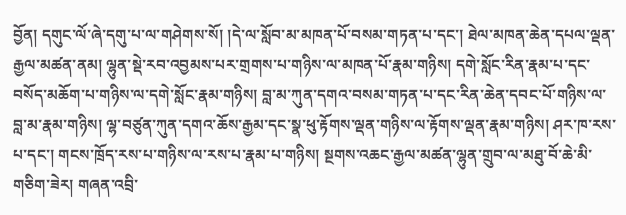བྱོན། དགུང་ལོ་ཞེ་དགུ་པ་ལ་གཤེགས་སོ། །དེ་ལ་སློབ་མ་མཁན་པོ་བསམ་གཏན་པ་དང་། ཐེལ་མཁན་ཆེན་དཔལ་ལྡན་རྒྱལ་མཚན་ནམ། ལྷུན་སྡེ་རབ་འབྱམས་པར་གྲགས་པ་གཉིས་ལ་མཁན་པོ་རྣམ་གཉིས། དགེ་སློང་རིན་རྣམ་པ་དང་བསོད་མཆོག་པ་གཉིས་ལ་དགེ་སློང་རྣམ་གཉིས། བླ་མ་ཀུན་དགའ་བསམ་གཏན་པ་དང་རིན་ཆེན་དབང་པོ་གཉིས་ལ་བླ་མ་རྣམ་གཉིས། ལྷ་བཙུན་ཀུན་དགའ་ཆོས་རྒྱམ་དང་སྣ་ཕུ་རྟོགས་ལྡན་གཉིས་ལ་རྟོགས་ལྡན་རྣམ་གཉིས། ཤར་ཁ་རས་པ་དང་། གངས་ཁྲོད་རས་པ་གཉིས་ལ་རས་པ་རྣམ་པ་གཉིས། སྔགས་འཆང་རྒྱལ་མཚན་ལྷུན་གྲུབ་ལ་མཐུ་བོ་ཆེ་མི་གཅིག་ཟེར། གཞན་འབྲི་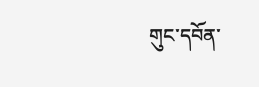གུང་དབོན་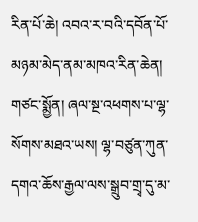རིན་པོ་ཆེ། འབའ་ར་བའི་དབོན་པོ་མཉམ་མེད་ནམ་མཁའ་རིན་ཆེན། གཙང་སྨྱོན། ཞལ་སྔ་འཕགས་པ་ལྷ་སོགས་མཐའ་ཡས། ལྷ་བཙུན་ཀུན་དགའ་ཆོས་རྒྱལ་ལས་སྒྲུབ་གྲྭ་དུ་མ་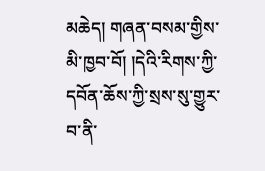མཆེད། གཞན་བསམ་གྱིས་མི་ཁྱབ་བོ། །དེའི་རིགས་ཀྱི་དབོན་ཆོས་ཀྱི་སྲས་སུ་གྱུར་བ་ནི་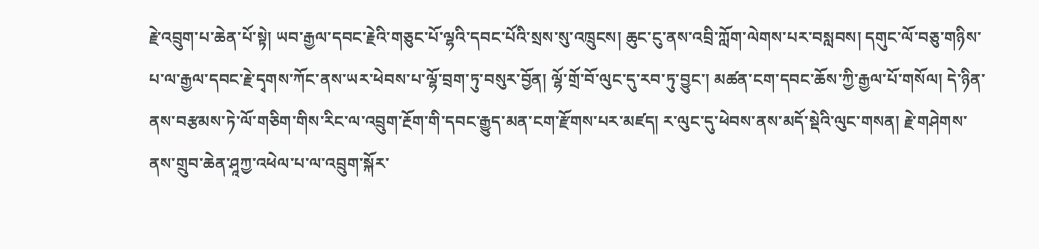རྗེ་འབྲུག་པ་ཆེན་པོ་སྟེ། ཡབ་རྒྱལ་དབང་རྗེའི་གཅུང་པོ་ལྷའི་དབང་པོའི་སྲས་སུ་འཁྲུངས། ཆུང་ངུ་ནས་འབྲི་ཀློག་ལེགས་པར་བསླབས། དགུང་ལོ་བཅུ་གཉིས་པ་ལ་རྒྱལ་དབང་རྗེ་དྭགས་ཀོང་ནས་ཡར་ཕེབས་པ་ལྷོ་བྲག་ཏུ་བསུར་བྱོན། ལྷོ་གྲོ་བོ་ལུང་དུ་རབ་ཏུ་བྱུང་། མཚན་ངག་དབང་ཆོས་ཀྱི་རྒྱལ་པོ་གསོལ། དེ་ཉིན་ནས་བརྩམས་ཏེ་ལོ་གཅིག་གིས་རིང་ལ་འབྲུག་རྔོག་གི་དབང་རྒྱུད་མན་ངག་རྫོགས་པར་མཛད། ར་ལུང་དུ་ཕེབས་ནས་མདོ་སྡེའི་ལུང་གསན། རྗེ་གཤེགས་ནས་གྲུབ་ཆེན་ཤཱཀྱ་འཕེལ་པ་ལ་འབྲུག་སྐོར་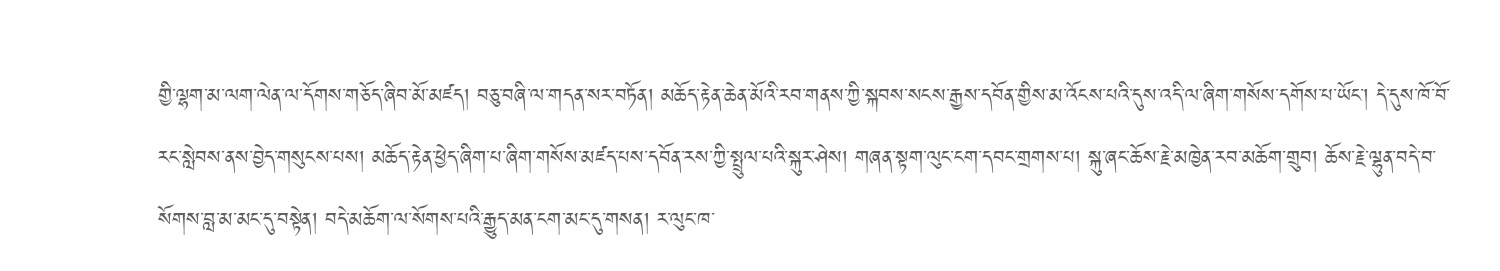གྱི་ལྷག་མ་ལག་ལེན་ལ་དོགས་གཅོད་ཞིབ་མོ་མཛད། བཅུ་བཞི་ལ་གདན་སར་བཏོན། མཆོད་རྟེན་ཆེན་མོའི་རབ་གནས་ཀྱི་སྐབས་སངས་རྒྱས་དབོན་གྱིས་མ་འོངས་པའི་དུས་འདི་ལ་ཞིག་གསོས་དགོས་པ་ཡོང་། དེ་དུས་ཁོ་བོ་རང་སླེབས་ནས་བྱེད་གསུངས་པས། མཆོད་རྟེན་ཕྱེད་ཞིག་པ་ཞིག་གསོས་མཛད་པས་དབོན་རས་ཀྱི་སྤྲུལ་པའི་སྐུར་ཤེས། གཞན་སྟག་ལུང་ངག་དབང་གྲགས་པ། སྐུ་ཞང་ཆོས་རྗེ་མཁྱེན་རབ་མཆོག་གྲུབ། ཆོས་རྗེ་ལྷུན་བདེ་བ་སོགས་བླ་མ་མང་དུ་བསྟེན། བདེ་མཆོག་ལ་སོགས་པའི་རྒྱུད་མན་ངག་མང་དུ་གསན། ར་ལུང་ཁ་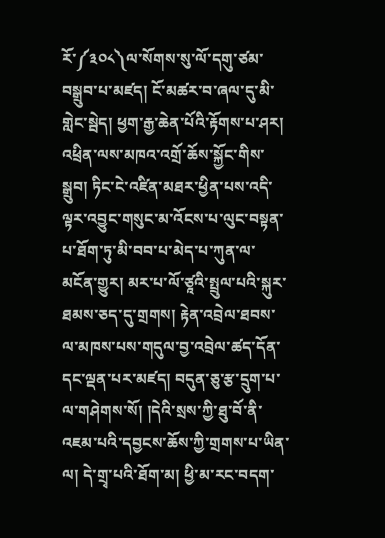རོ་༼༣༠༨༽ལ་སོགས་སུ་ལོ་དགུ་ཙམ་བསྒྲུབ་པ་མཛད། ངོ་མཚར་བ་ཞལ་དུ་མི་གླེང་སྦེད། ཕྱག་རྒྱ་ཆེན་པོའི་རྟོགས་པ་ཤར། འཕྲིན་ལས་མཁའ་འགྲོ་ཆོས་སྐྱོང་གིས་སྒྲུབ། ཏིང་ངེ་འཛིན་མཐར་ཕྱིན་པས་འདི་ལྟར་འབྱུང་གསུང་མ་འོངས་པ་ལུང་བསྟན་པ་ཐོག་ཏུ་མི་བབ་པ་མེད་པ་ཀུན་ལ་མངོན་གྱུར། མར་པ་ལོ་ཙཱའི་སྤྲུལ་པའི་སྐུར་ཐམས་ཅད་དུ་གྲགས། རྟེན་འབྲེལ་ཐབས་ལ་མཁས་པས་གདུལ་བྱ་འབྲེལ་ཚད་དོན་དང་ལྡན་པར་མཛད། བདུན་ཅུ་རྩ་དྲུག་པ་ལ་གཤེགས་སོ། །དེའི་སྲས་ཀྱི་ཐུ་བོ་ནི་འཇམ་པའི་དབྱངས་ཆོས་ཀྱི་གྲགས་པ་ཡིན་ལ། དེ་གྲྭ་པའི་ཐོག་མ། ཕྱི་མ་རང་བདག་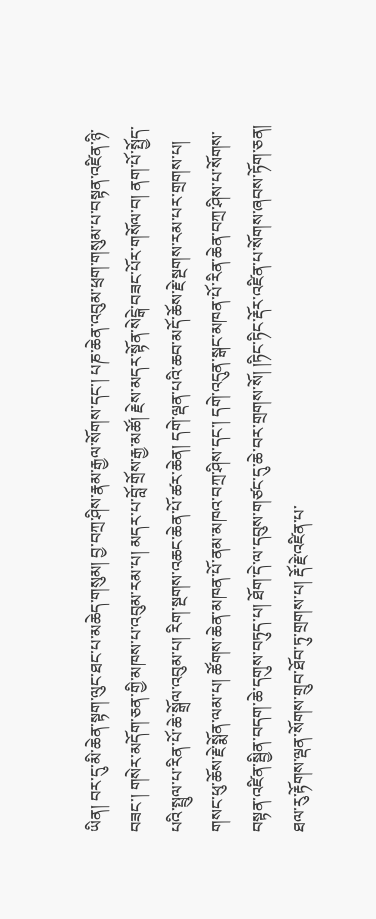ཡིན། བར་དུ་མི་ཆེན་སྟག་ལུང་ཐང་པ་མཆེད་གསུམ། བྱ་བཀྲ་ཤིས་རྣམ་རྒྱལ་སོགས་དང་། པཎ་ཆེན་འབུམ་ཕྲག་གསུམ་པ་བསྟན་འཛིན་ཉི་བཟང་། གསེར་མདོག་ཅན་གྱི་མཁས་པ་འབུམ་རམ་པ། མདར་པ་བློ་གྲོས་རྒྱ་མཚོ། རྗེས་མདར་སྟོན་སེངྒེ་བཟང་པོར་གསོལ་བ། ནག་པོ་སྤྱོད་པའི་སྤྲུལ་པ་རིན་པོ་ཆེ་སྒྲོལ་འབུམ་པ། རིག་སྔགས་འཆང་ཆེན་པོ་ཚར་ཆེན། དགེ་ལྡན་པའི་ཆབ་མདོ་ཆོས་རྗེ་སྔགས་རམ་པར་གྲགས་པ། གསང་ཕུ་ཆོས་རྗེ་སྨོན་ལམ་པ། ཚོགས་ཆེན་མཁན་པོ་ནམ་མཁའ་བཀྲ་ཤིས་དང་། དགེ་འདུན་སྒང་མཁན་པོ་རིན་ཆེན་བཀྲ་ཤིས་པ་སོགས་བསྟན་འཛིན་སྦྱིན་བདག་ཆེ་དགུས་བཏུད་པ། ཐོག་དེ་ལ་དབུས་གཙང་དུ་ཆེ་བར་གྲགས་སོ། །ཏིང་ཏིང་རྡོར་འཛིན་པ་སོགས་ཞབས་ཏོག་ཅན། ཐལ་རུ་རྟོགས་ལྡན་སོགས་གྲུབ་ཐོབ་ཏུ་གྲགས་པ། རྡོ་རྗེ་འཛིན་པ་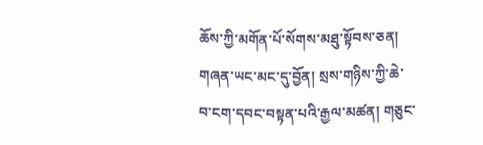ཆོས་ཀྱི་མགོན་པོ་སོགས་མཐུ་སྟོབས་ཅན། གཞན་ཡང་མང་དུ་བྱོན། སྲས་གཉིས་ཀྱི་ཆེ་བ་ངག་དབང་བསྟན་པའི་རྒྱལ་མཚན། གཅུང་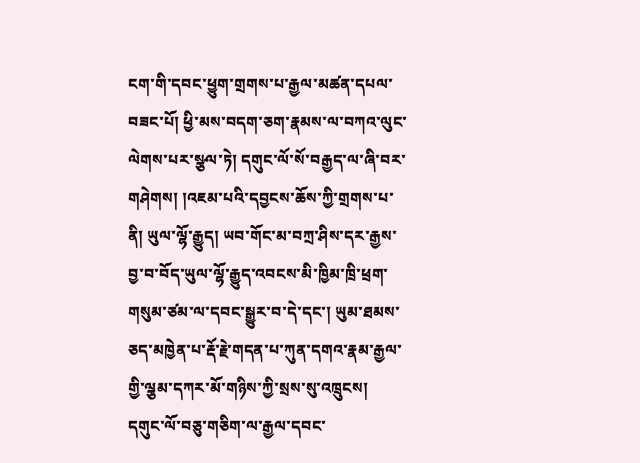ངག་གི་དབང་ཕྱུག་གྲགས་པ་རྒྱལ་མཚན་དཔལ་བཟང་པོ། ཕྱི་མས་བདག་ཅག་རྣམས་ལ་བཀའ་ལུང་ལེགས་པར་སྩལ་ཏེ། དགུང་ལོ་སོ་བརྒྱད་ལ་ཞི་བར་གཤེགས། །འཇམ་པའི་དབྱངས་ཆོས་ཀྱི་གྲགས་པ་ནི། ཡུལ་ལྷོ་རྒྱུད། ཡབ་གོང་མ་བཀྲ་ཤིས་དར་རྒྱས་བྱ་བ་བོད་ཡུལ་ལྷོ་རྒྱུད་འབངས་མི་ཁྱིམ་ཁྲི་ཕྲག་གསུམ་ཙམ་ལ་དབང་སྒྱུར་བ་དེ་དང་། ཡུམ་ཐམས་ཅད་མཁྱེན་པ་རྡོ་རྗེ་གདན་པ་ཀུན་དགའ་རྣམ་རྒྱལ་གྱི་ལྕམ་དཀར་མོ་གཉིས་ཀྱི་སྲས་སུ་འཁྲུངས། དགུང་ལོ་བཅུ་གཅིག་ལ་རྒྱལ་དབང་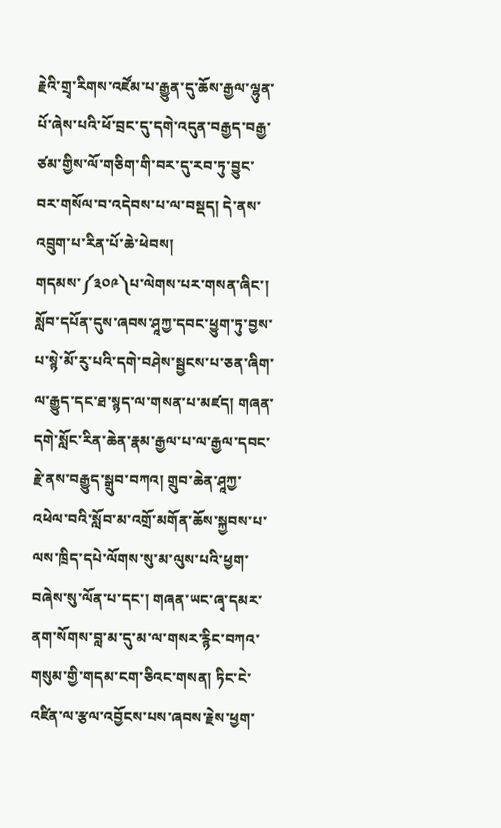རྗེའི་གྲྭ་རིགས་འཛོམ་པ་རྒྱུན་དུ་ཆོས་རྒྱལ་ལྷུན་པོ་ཞེས་པའི་ཕོ་བྲང་དུ་དགེ་འདུན་བརྒྱད་བརྒྱ་ཙམ་གྱིས་ལོ་གཅིག་གི་བར་དུ་རབ་ཏུ་བྱུང་བར་གསོལ་བ་འདེབས་པ་ལ་བསྡད། དེ་ནས་འབྲུག་པ་རིན་པོ་ཆེ་ཕེབས། གདམས་༼༣༠༩༽པ་ལེགས་པར་གསན་ཞིང་། སློབ་དཔོན་དུས་ཞབས་ཤཱཀྱ་དབང་ཕྱུག་ཏུ་བྱས་པ་སྙེ་མོ་རུ་པའི་དགེ་བཤེས་སྦྱངས་པ་ཅན་ཞིག་ལ་རྒྱུད་དང་ཐ་སྙད་ལ་གསན་པ་མཛད། གཞན་དགེ་སློང་རིན་ཆེན་རྣམ་རྒྱལ་པ་ལ་རྒྱལ་དབང་རྗེ་ནས་བརྒྱུད་སྒྲུབ་བཀའ། གྲུབ་ཆེན་ཤཱཀྱ་འཕེལ་བའི་སློབ་མ་འགྲོ་མགོན་ཆོས་སྐྱབས་པ་ལས་ཁྲིད་དཔེ་ལོགས་སུ་མ་ལུས་པའི་ཕྱག་བཞེས་སུ་ལོན་པ་དང་། གཞན་ཡང་ཞྭ་དམར་ནག་སོགས་བླ་མ་དུ་མ་ལ་གསར་རྙིང་བཀའ་གསུམ་གྱི་གདམ་ངག་ཅིའང་གསན། ཏིང་ངེ་འཛིན་ལ་རྩལ་འབྱོངས་པས་ཞབས་རྗེས་ཕྱག་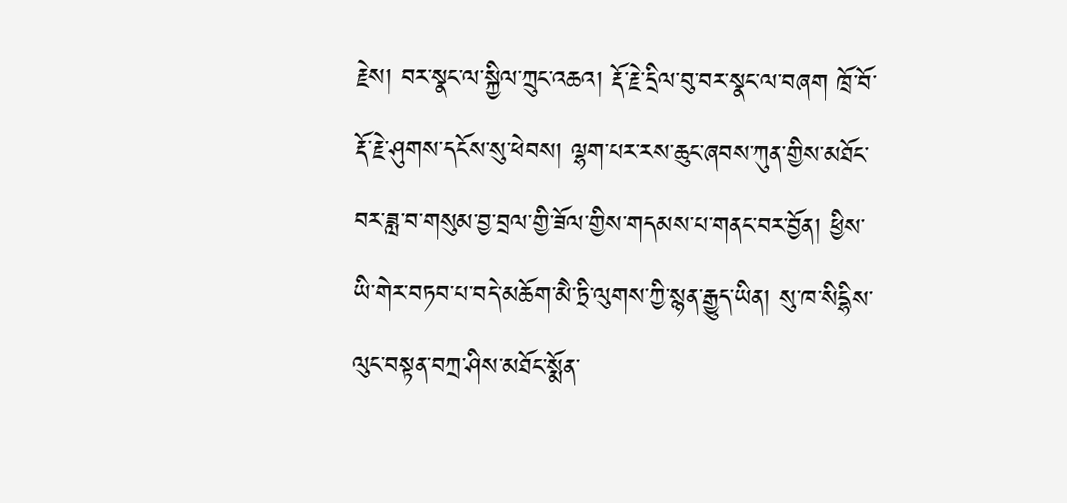རྗེས། བར་སྣང་ལ་སྐྱིལ་ཀྲུང་འཆའ། རྡོ་རྗེ་དྲིལ་བུ་བར་སྣང་ལ་བཞག ཁྲོ་བོ་རྡོ་རྗེ་ཤུགས་དངོས་སུ་ཕེབས། ལྷག་པར་རས་ཆུང་ཞབས་ཀུན་གྱིས་མཐོང་བར་ཟླ་བ་གསུམ་བྱ་བྲལ་གྱི་ཟོལ་གྱིས་གདམས་པ་གནང་བར་བྱོན། ཕྱིས་ཡི་གེར་བཏབ་པ་བདེ་མཆོག་མཻ་ཏྲི་ལུགས་ཀྱི་སྙན་རྒྱུད་ཡིན། སུ་ཁ་སིདྷིས་ལུང་བསྟན་བཀྲ་ཤིས་མཐོང་སྨོན་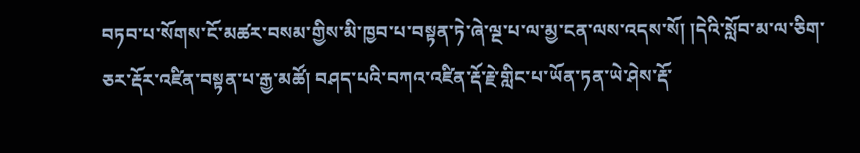བཏབ་པ་སོགས་ངོ་མཚར་བསམ་གྱིས་མི་ཁྱབ་པ་བསྟན་ཏེ་ཞེ་ལྔ་པ་ལ་མྱ་ངན་ལས་འདས་སོ། །དེའི་སློབ་མ་ལ་ཅིག་ཅར་རྡོར་འཛིན་བསྟན་པ་རྒྱ་མཚོ། བཤད་པའི་བཀའ་འཛིན་རྡོ་རྗེ་གླིང་པ་ཡོན་ཏན་ཡེ་ཤེས་རྡོ་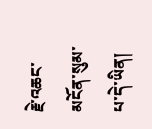རྗེ་འཆང་མངོན་སུམ་པ་དེ་ཡིན།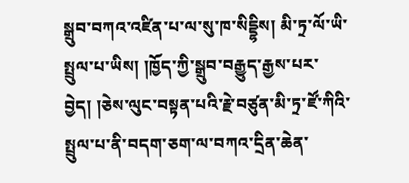སྒྲུབ་བཀའ་འཛིན་པ་ལ་སུ་ཁ་སིདྡྷིས། མི་ཏྲ་ལོ་ཡི་སྤྲུལ་པ་ཡིས། །ཁྱོད་ཀྱི་སྒྲུབ་བརྒྱུད་རྒྱས་པར་བྱེད། །ཅེས་ལུང་བསྟན་པའི་རྗེ་བཙུན་མི་ཏྲ་ཛོ་ཀིའི་སྤྲུལ་པ་ནི་བདག་ཅག་ལ་བཀའ་དྲིན་ཆེན་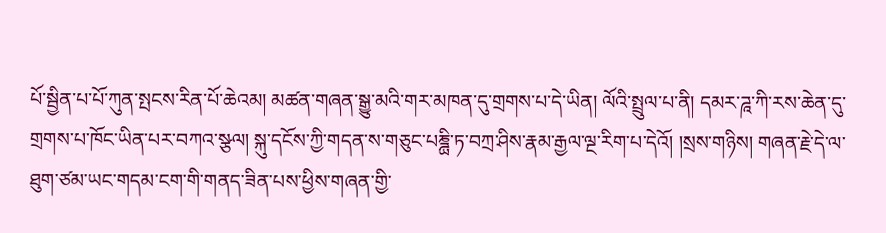པོ་སྦྱིན་པ་པོ་ཀུན་སྤངས་རིན་པོ་ཆེའམ། མཚན་གཞན་སྒྱུ་མའི་གར་མཁན་དུ་གྲགས་པ་དེ་ཡིན། ལོའི་སྤྲུལ་པ་ནི། དམར་ཌཱ་ཀི་རས་ཆེན་དུ་གྲགས་པ་ཁོང་ཡིན་པར་བཀའ་སྩལ། སྐུ་དངོས་ཀྱི་གདན་ས་གཅུང་པཎྜྻི་ཏ་བཀྲ་ཤིས་རྣམ་རྒྱལ་ལྔ་རིག་པ་དེའོ། །སྲས་གཉིས། གཞན་རྗེ་དེ་ལ་ཐུག་ཙམ་ཡང་གདམ་ངག་གི་གནད་ཟིན་པས་ཕྱིས་གཞན་གྱི་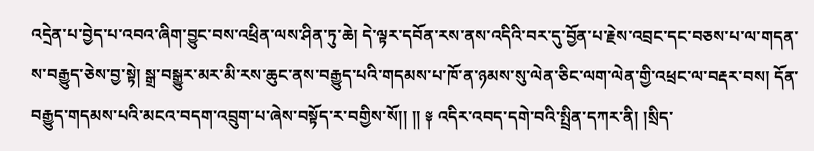འདྲེན་པ་བྱེད་པ་འབའ་ཞིག་བྱུང་བས་འཕྲིན་ལས་ཤིན་ཏུ་ཆེ། དེ་ལྟར་དབོན་རས་ནས་འདིའི་བར་དུ་བྱོན་པ་རྗེས་འབྲང་དང་བཅས་པ་ལ་གདན་ས་བརྒྱུད་ཅེས་བྱ་སྟེ། སྒྲ་བསྒྱུར་མར་མི་རས་ཆུང་ནས་བརྒྱུད་པའི་གདམས་པ་ཁོ་ན་ཉམས་སུ་ལེན་ཅིང་ལག་ལེན་གྱི་འཕྲང་ལ་བརྡར་བས། དོན་བརྒྱུད་གདམས་པའི་མངའ་བདག་འབྲུག་པ་ཞེས་བསྟོད་ར་བགྱིས་སོ།། །། ༈ འདིར་འབད་དགེ་བའི་སྤྲིན་དཀར་ནི། །སྲིད་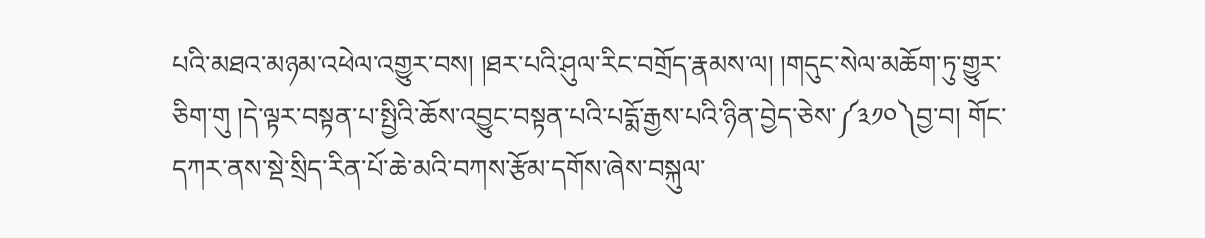པའི་མཐའ་མཉམ་འཕེལ་འགྱུར་བས། །ཐར་པའི་ཤུལ་རིང་བགྲོད་རྣམས་ལ། །གདུང་སེལ་མཆོག་ཏུ་གྱུར་ཅིག་གུ །དེ་ལྟར་བསྟན་པ་སྤྱིའི་ཆོས་འབྱུང་བསྟན་པའི་པདྨོ་རྒྱས་པའི་ཉིན་བྱེད་ཅེས་༼༣༡༠༽བྱ་བ། གོང་དཀར་ནས་སྡེ་སྲིད་རིན་པོ་ཆེ་མའི་བཀས་རྩོམ་དགོས་ཞེས་བསྐུལ་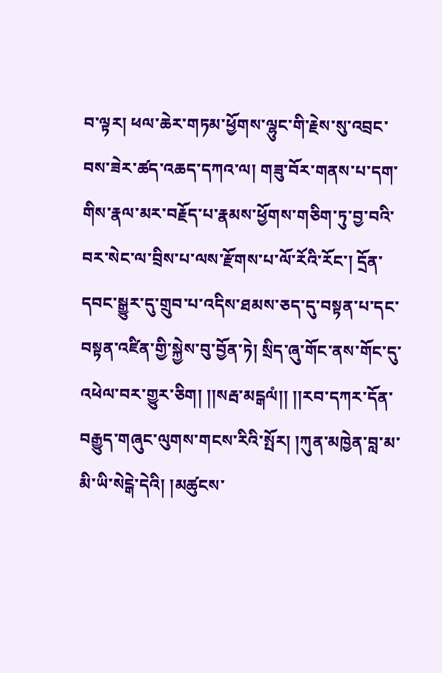བ་ལྟར། ཕལ་ཆེར་གཏམ་ཕྱོགས་ལྷུང་གི་རྗེས་སུ་འབྲང་བས་ཟེར་ཚད་འཆད་དཀའ་ལ། གཟུ་བོར་གནས་པ་དག་གིས་རྣལ་མར་བརྗོད་པ་རྣམས་ཕྱོགས་གཅིག་ཏུ་བྱ་བའི་བར་སེང་ལ་བྲིས་པ་ལས་རྫོགས་པ་ལོ་རོའི་རོང་། དྲོན་དབང་སྒྱུར་དུ་གྲུབ་པ་འདིས་ཐམས་ཅད་དུ་བསྟན་པ་དང་བསྟན་འཛིན་གྱི་སྐྱེས་བུ་བྱོན་ཏེ། སྲིད་ཞུ་གོང་ནས་གོང་དུ་འཕེལ་བར་གྱུར་ཅིག། །།སརྦ་མངྒལཾ།། །།རབ་དཀར་དོན་བརྒྱུད་གཞུང་ལུགས་གངས་རིའི་སྤོར། །ཀུན་མཁྱེན་བླ་མ་མི་ཡི་སེངྒེ་དེའི། །མཚུངས་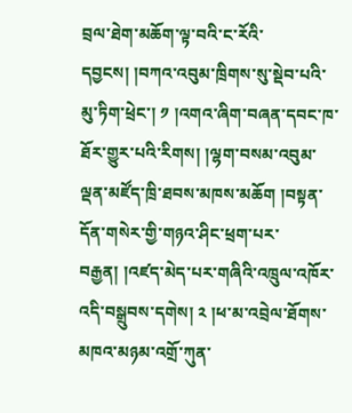བྲལ་ཐེག་མཆོག་ལྟ་བའི་ང་རོའི་དབྱངས། །བཀའ་འབུམ་ཁྲིགས་སུ་སྡེབ་པའི་མུ་ཏིག་ཕྲེང་། ༡ །འགའ་ཞིག་བཞན་དབང་ཁ་ཐོར་གྱུར་པའི་རིགས། །ལྷག་བསམ་འབུམ་ལྡན་མཛོད་ཁྲི་ཐབས་མཁས་མཆོག །བསྟན་དོན་གསེར་གྱི་གཉའ་ཤིང་ཕྲག་པར་བརྒྱན། །འཛད་མེད་པར་གཞིའི་འཁྲུལ་འཁོར་འདི་བསྒྲུབས་དགེས། ༢ །ཕ་མ་འབྲེལ་ཐོགས་མཁའ་མཉམ་འགྲོ་ཀུན་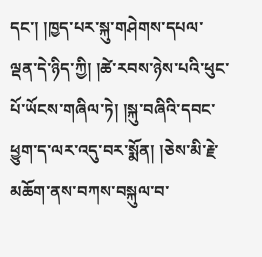དང་། །ཁྱད་པར་སྐུ་གཤེགས་དཔལ་ལྡན་དེ་ཉིད་ཀྱི། །ཚེ་རབས་ཉེས་པའི་ཕུང་པོ་ཡོངས་གཞིལ་ཏེ། །སྐུ་བཞིའི་དབང་ཕྱུག་ད་ལར་འདུ་བར་སྨོན། །ཅེས་མི་རྗེ་མཆོག་ནས་བཀས་བསྐུལ་བ་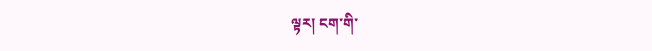ལྟར། ངག་གི་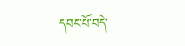དབང་པོ་བདེ་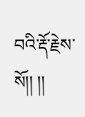བའི་རྡོ་རྗེས་སོ།། །།